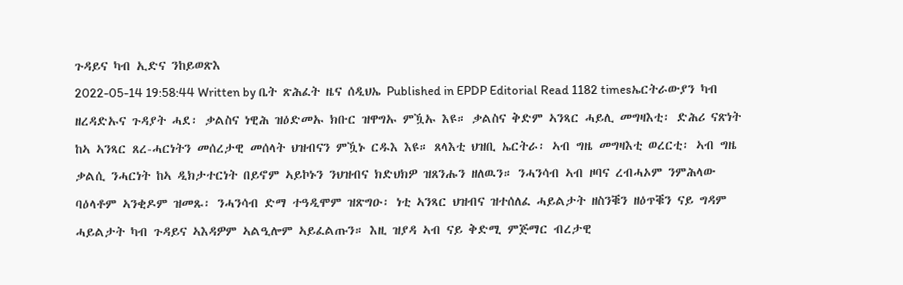ጉዳይና ካብ ኢድና ንከይወጽእ
2022-05-14 19:58:44 Written by ቤት ጽሕፈት ዜና ሰዲህኤ Published in EPDP Editorial Read 1182 timesኤርትራውያን ካብ ዘረዳድኡና ጉዳያት ሓደ፡ ቃልስና ነዊሕ ዝዕድመኡ ክቡር ዝዋግኡ ምዃኡ እዩ። ቃልስና ቅድም ኣንጻር ሓይሊ መግዛእቲ፡ ድሕሪ ናጽነት ከኣ ኣንጻር ጸረ-ሓርነትን መሰረታዊ መሰላት ህዝብናን ምዃኑ ርዱእ እዩ። ጸላእቲ ህዝቢ ኤርትራ፡ ኣብ ግዜ መግዛእቲ ወረርቲ፡ ኣብ ግዜ ቃልሲ ንሓርነት ከኣ ዲክታተርነት በይኖም ኣይኮኑን ንህዝብና ክድህክዎ ዝጸንሑን ዘለዉን። ንሓንሳብ ኣብ ዞባና ረብሓኦም ንምሕላው ባዕላቶም ኣንቂዶም ዝመጹ፡ ንሓንሳብ ድማ ተዓዲሞም ዝጽግዑ፡ ነቲ ኣንጻር ህዝብና ዝተሰለፈ ሓይልታት ዘስንቑን ዘዕጥቑን ናይ ግዳም ሓይልታት ካብ ጉዳይና ኣእዳዎም ኣልዒሎም ኣይፈልጡን። እዚ ዝያዳ ኣብ ናይ ቅድሚ ምጅማር ብረታዊ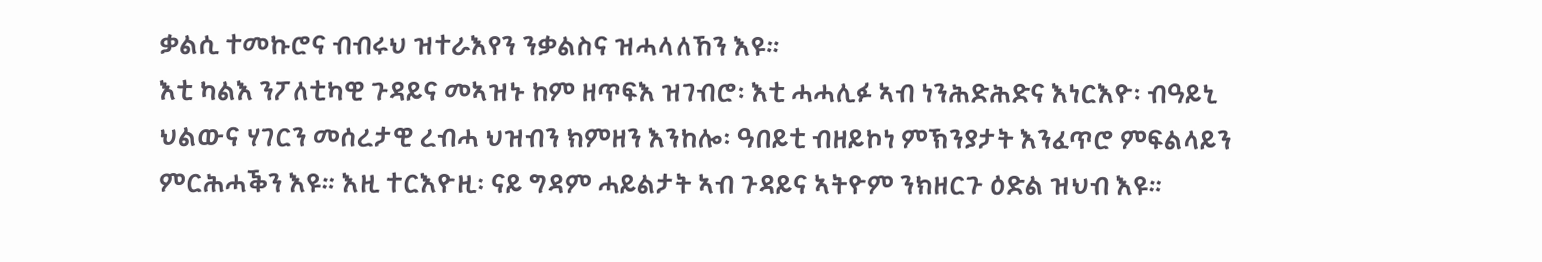ቃልሲ ተመኩሮና ብብሩህ ዝተራእየን ንቃልስና ዝሓላለኸን እዩ።
እቲ ካልእ ንፖለቲካዊ ጉዳይና መኣዝኑ ከም ዘጥፍእ ዝገብሮ፡ እቲ ሓሓሊፉ ኣብ ነንሕድሕድና እነርእዮ፡ ብዓይኒ ህልውና ሃገርን መሰረታዊ ረብሓ ህዝብን ክምዘን እንከሎ፡ ዓበይቲ ብዘይኮነ ምኽንያታት እንፈጥሮ ምፍልላይን ምርሕሓቕን እዩ። እዚ ተርእዮዚ፡ ናይ ግዳም ሓይልታት ኣብ ጉዳይና ኣትዮም ንክዘርጉ ዕድል ዝህብ እዩ።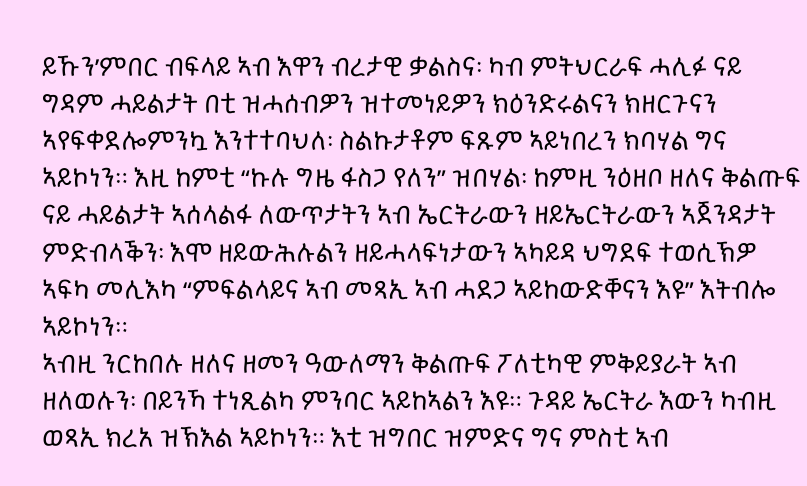ይኹን’ምበር ብፍላይ ኣብ እዋን ብረታዊ ቃልስና፡ ካብ ምትህርራፍ ሓሊፉ ናይ ግዳም ሓይልታት በቲ ዝሓሰብዎን ዝተመነይዎን ክዕንድሩልናን ክዘርጉናን ኣየፍቀደሎምንኳ እንተተባህለ፡ ስልኩታቶም ፍጹም ኣይነበረን ክባሃል ግና ኣይኮነን። እዚ ከምቲ “ኩሉ ግዜ ፋስጋ የለን” ዝበሃል፡ ከምዚ ንዕዘቦ ዘለና ቅልጡፍ ናይ ሓይልታት ኣሰላልፋ ለውጥታትን ኣብ ኤርትራውን ዘይኤርትራውን ኣጀንዳታት ምድብላቕን፡ እሞ ዘይውሕሉልን ዘይሓላፍነታውን ኣካይዳ ህግደፍ ተወሲኽዎ ኣፍካ መሊእካ “ምፍልላይና ኣብ መጻኢ ኣብ ሓደጋ ኣይከውድቐናን እዩ” እትብሎ ኣይኮነን።
ኣብዚ ንርከበሉ ዘለና ዘመን ዓውለማን ቅልጡፍ ፖለቲካዊ ምቅይያራት ኣብ ዘለወሉን፡ በይንኻ ተነጺልካ ምንባር ኣይከኣልን እዩ። ጉዳይ ኤርትራ እውን ካብዚ ወጻኢ ክረአ ዝኽእል ኣይኮነን። እቲ ዝግበር ዝምድና ግና ምስቲ ኣብ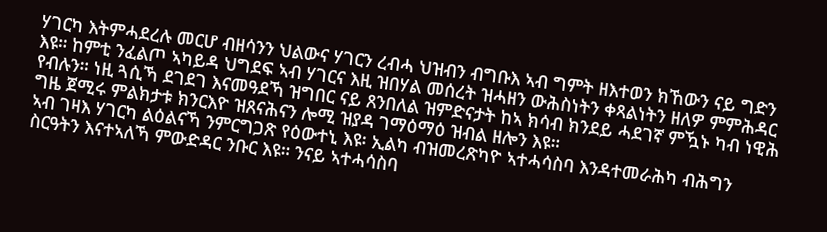ሃገርካ እትምሓደረሉ መርሆ ብዘሳንን ህልውና ሃገርን ረብሓ ህዝብን ብግቡእ ኣብ ግምት ዘእተወን ክኸውን ናይ ግድን እዩ። ከምቲ ንፈልጦ ኣካይዳ ህግደፍ ኣብ ሃገርና እዚ ዝበሃል መሰረት ዝሓዘን ውሕስነትን ቀጻልነትን ዘለዎ ምምሕዳር የብሉን። ነዚ ጓሲኻ ደገደገ እናመዓደኻ ዝግበር ናይ ጸንበለል ዝምድናታት ከኣ ክሳብ ክንደይ ሓደገኛ ምዃኑ ካብ ነዊሕ ግዜ ጀሚሩ ምልክታቱ ክንርእዮ ዝጸናሕናን ሎሚ ዝያዳ ገማዕማዕ ዝብል ዘሎን እዩ።
ኣብ ገዛእ ሃገርካ ልዕልናኻ ንምርግጋጽ የዕውተኒ እዩ፡ ኢልካ ብዝመረጽካዮ ኣተሓሳስባ እንዳተመራሕካ ብሕግን ስርዓትን እናተኣለኻ ምውድዳር ንቡር እዩ። ንናይ ኣተሓሳስባ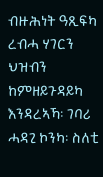ብዙሕነት ዓጺፍካ ረብሓ ሃገርን ህዝብን ከምዘይጉዳይካ እንዳረኣኻ፡ ገባሪ ሓዳጊ ኮንካ፡ ስለቲ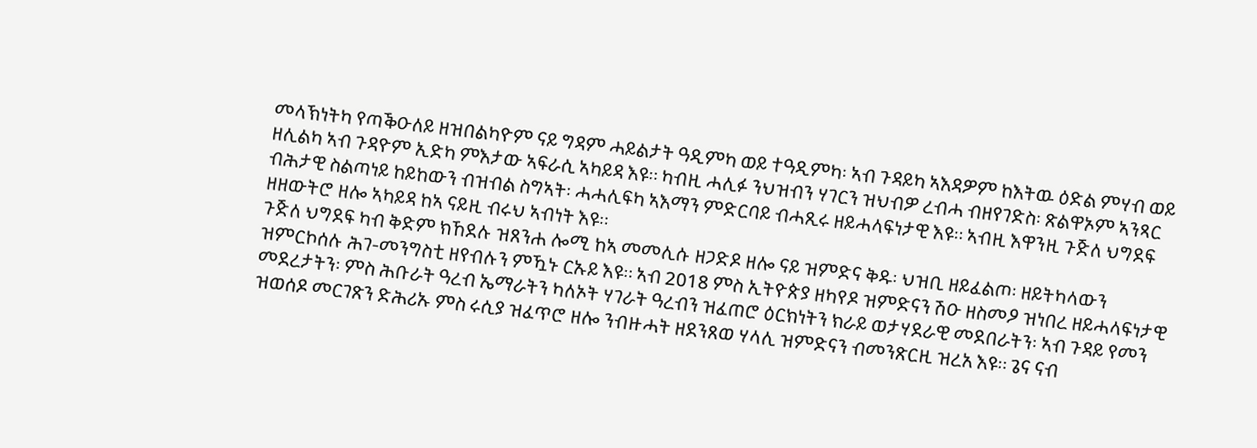መላኽነትካ የጣቕዑለይ ዘዝበልካዮም ናይ ግዳም ሓይልታት ዓዲምካ ወይ ተዓዲምካ፡ ኣብ ጉዳይካ ኣእዳዎም ከእትዉ ዕድል ምሃብ ወይ ዘሊልካ ኣብ ጉዳዮም ኢድካ ምእታው ኣፍራሲ ኣካይዳ እዩ። ካብዚ ሓሊፉ ንህዝብን ሃገርን ዝህብዎ ረብሓ ብዘየገድስ፡ ጽልዋኦም ኣንጻር ብሕታዊ ስልጣነይ ከይከውን ብዝብል ስግኣት፡ ሓሓሊፍካ ኣእማን ምድርባይ ብሓጺሩ ዘይሓላፍነታዊ እዩ። ኣብዚ እዋንዚ ጉጅለ ህግደፍ ዘዘውትሮ ዘሎ ኣካይዳ ከኣ ናይዚ ብሩህ ኣብነት እዩ።
ጉጅለ ህግደፍ ካብ ቅድም ክኸደሉ ዝጸንሐ ሎሚ ከኣ መመሊሱ ዘጋድዶ ዘሎ ናይ ዝምድና ቅዱ፡ ህዝቢ ዘይፈልጦ፡ ዘይትካላውን ዝምርኮሰሉ ሕገ-መንግስቲ ዘየብሉን ምዃኑ ርኡይ እዩ። ኣብ 2018 ምስ ኢትዮጵያ ዘካየዶ ዝምድናን ሽዑ ዘስመዖ ዝነበረ ዘይሓላፍነታዊ መደረታትን፡ ምስ ሕቡራት ዓረብ ኤማራትን ካለኦት ሃገራት ዓረብን ዝፈጠሮ ዕርክነትን ክራይ ወታሃደራዊ መደበራትን፡ ኣብ ጉዳይ የመን ዝወሰዶ መርገጽን ድሕሪኡ ምስ ሩሲያ ዝፈጥሮ ዘሎ ንብዙሓት ዘደንጸወ ሃላሊ ዝምድናን ብመንጽርዚ ዝረአ እዩ። ጌና ናብ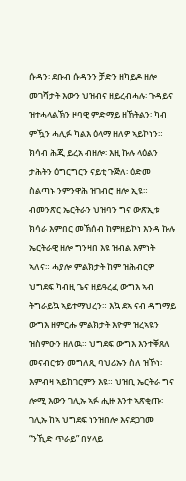ሱዳን፡ ደቡብ ሱዳንን ቻድን ዘካይዶ ዘሎ መገሻታት እውን ህዝብና ዘይረብሓሉ፡ ጉዳይና ዝተሓላልኽን ዞባዊ ምድማይ ዘኸትልን፡ ካብ ምዃን ሓሊፉ ካልእ ዕላማ ዘለዎ ኣይኮነን።
ክሳብ ሕጂ ይረአ ብዘሎ፡ እዚ ኩሉ ላዕልን ታሕትን ዕግርግርን ናይቲ ጉጅለ፡ ዕድመ ስልጣኑ ንምንዋሕ ዝገብሮ ዘሎ ኢዩ። ብመንጽር ኤርትራን ህዝባን ግና ውጽኢቱ ክሳራ እምበር መኽሰብ ከምዘይኮነ እንዳ ኩሉ ኤርትራዊ ዘሎ ግንዛበ እዩ ዝብል እምነት ኣለና። ሓያሎ ምልክታት ከም ዝሕብርዎ ህግደፍ ካብዚ ጌና ዘይዓረፈ ውግእ ኣብ ትግራይኳ ኣይተማህረን። እኳ ደኣ ናብ ዳግማይ ውግእ ዘምርሑ ምልክታት እዮም ዝረኣዩን ዝስምዑን ዘለዉ። ህግደፍ ውግእ እንተቐጸለ መናብርቱን መግለጺ ባህሪኡን ስለ ዝኾነ፡ እምብዛ ኣይከገርምን እዩ። ህዝቢ ኤርትራ ግና ሎሚ እውን ገሊኡ ኣፉ ሒዙ እንተ ኣጽቂጡ፡ ገሊኡ ከኣ ህግደፍ ነንዝበሎ እናደጋገመ “ንኺድ ጥራይ” በሃላይ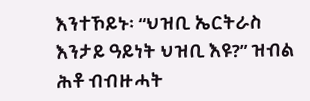እንተኾይኑ፡ “ህዝቢ ኤርትራስ እንታይ ዓይነት ህዝቢ እዩ?” ዝብል ሕቶ ብብዙሓት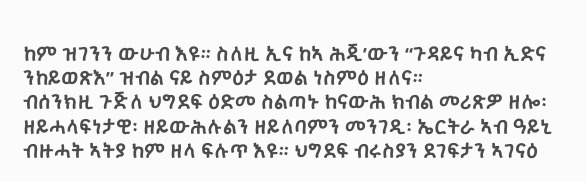ከም ዝገንን ውሁብ እዩ። ስለዚ ኢና ከኣ ሕጂ’ውን “ጉዳይና ካብ ኢድና ንከይወጽእ” ዝብል ናይ ስምዕታ ደወል ነስምዕ ዘለና።
ብሰንክዚ ጉጅለ ህግደፍ ዕድመ ስልጣኑ ከናውሕ ክብል መሪጽዎ ዘሎ፡ ዘይሓላፍነታዊ፡ ዘይውሕሉልን ዘይለባምን መንገዲ፡ ኤርትራ ኣብ ዓይኒ ብዙሓት ኣትያ ከም ዘላ ፍሉጥ እዩ። ህግደፍ ብሩስያን ደገፍታን ኣገናዕ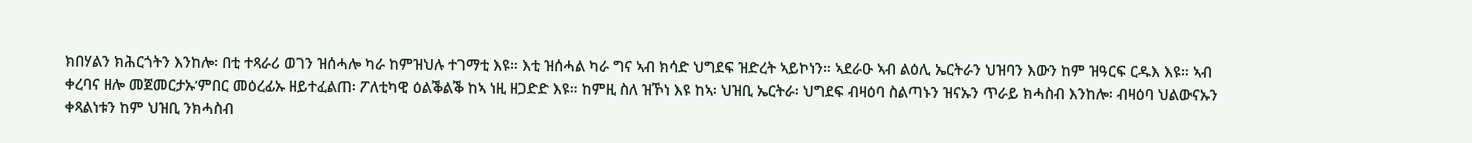ክበሃልን ክሕርጎትን እንከሎ፡ በቲ ተጻራሪ ወገን ዝሰሓሎ ካራ ከምዝህሉ ተገማቲ እዩ። እቲ ዝሰሓል ካራ ግና ኣብ ክሳድ ህግደፍ ዝድረት ኣይኮነን። ኣደራዑ ኣብ ልዕሊ ኤርትራን ህዝባን እውን ከም ዝዓርፍ ርዱእ እዩ። ኣብ ቀረባና ዘሎ መጀመርታኡ’ምበር መዕረፊኡ ዘይተፈልጠ፡ ፖለቲካዊ ዕልቕልቕ ከኣ ነዚ ዘጋድድ እዩ። ከምዚ ስለ ዝኾነ እዩ ከኣ፡ ህዝቢ ኤርትራ፡ ህግደፍ ብዛዕባ ስልጣኑን ዝናኡን ጥራይ ክሓስብ እንከሎ፡ ብዛዕባ ህልውናኡን ቀጻልነቱን ከም ህዝቢ ንክሓስብ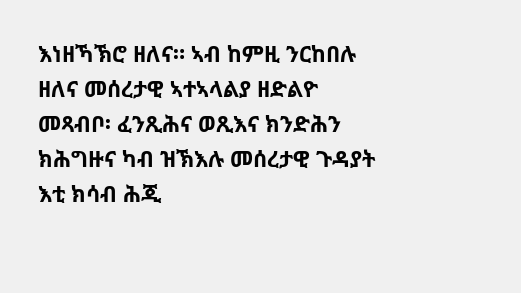እነዘኻኽሮ ዘለና። ኣብ ከምዚ ንርከበሉ ዘለና መሰረታዊ ኣተኣላልያ ዘድልዮ መጻብቦ፡ ፈንጺሕና ወጺእና ክንድሕን ክሕግዙና ካብ ዝኽእሉ መሰረታዊ ጉዳያት እቲ ክሳብ ሕጂ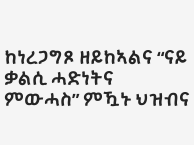ከነረጋግጾ ዘይከኣልና “ናይ ቃልሲ ሓድነትና ምውሓስ” ምዃኑ ህዝብና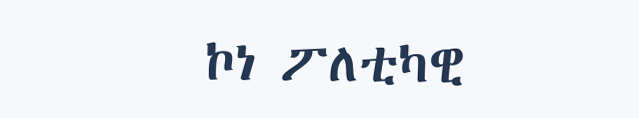ኮነ ፖለቲካዊ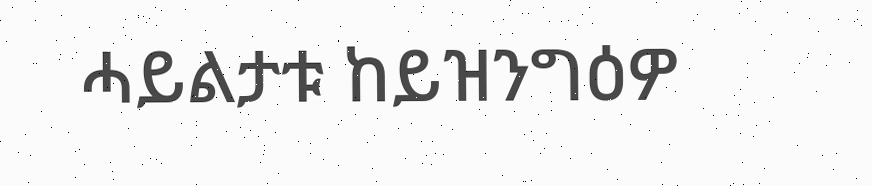ሓይልታቱ ከይዝንግዕዎ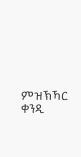ምዝኽኻር ቀንዲ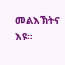መልእኽትና እዩ።